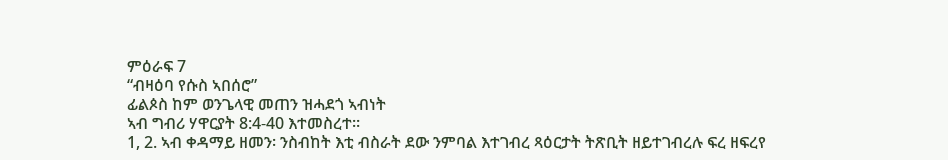ምዕራፍ 7
“ብዛዕባ የሱስ ኣበሰሮ”
ፊልጶስ ከም ወንጌላዊ መጠን ዝሓደጎ ኣብነት
ኣብ ግብሪ ሃዋርያት 8:4-40 እተመስረተ።
1, 2. ኣብ ቀዳማይ ዘመን፡ ንስብከት እቲ ብስራት ደው ንምባል እተገብረ ጻዕርታት ትጽቢት ዘይተገብረሉ ፍረ ዘፍረየ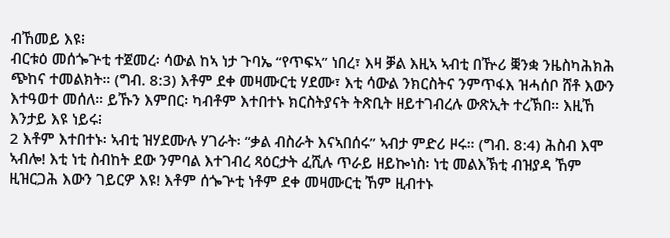ብኸመይ እዩ፧
ብርቱዕ መሰጐጕቲ ተጀመረ፡ ሳውል ከኣ ነታ ጉባኤ “የጥፍኣ” ነበረ፣ እዛ ቓል እዚኣ ኣብቲ በዅሪ ቛንቋ ንዜስካሕክሕ ጭከና ተመልክት። (ግብ. 8:3) እቶም ደቀ መዛሙርቲ ሃደሙ፣ እቲ ሳውል ንክርስትና ንምጥፋእ ዝሓሰቦ ሸቶ እውን እተዓወተ መሰለ። ይኹን እምበር፡ ካብቶም እተበተኑ ክርስትያናት ትጽቢት ዘይተገብረሉ ውጽኢት ተረኽበ። እዚኸ እንታይ እዩ ነይሩ፧
2 እቶም እተበተኑ፡ ኣብቲ ዝሃደሙሉ ሃገራት፡ “ቃል ብስራት እናኣበሰሩ” ኣብታ ምድሪ ዞሩ። (ግብ. 8:4) ሕስብ እሞ ኣብሎ! እቲ ነቲ ስብከት ደው ንምባል እተገብረ ጻዕርታት ፈሺሉ ጥራይ ዘይኰነስ፡ ነቲ መልእኽቲ ብዝያዳ ኸም ዚዝርጋሕ እውን ገይርዎ እዩ! እቶም ሰጐጕቲ ነቶም ደቀ መዛሙርቲ ኸም ዚብተኑ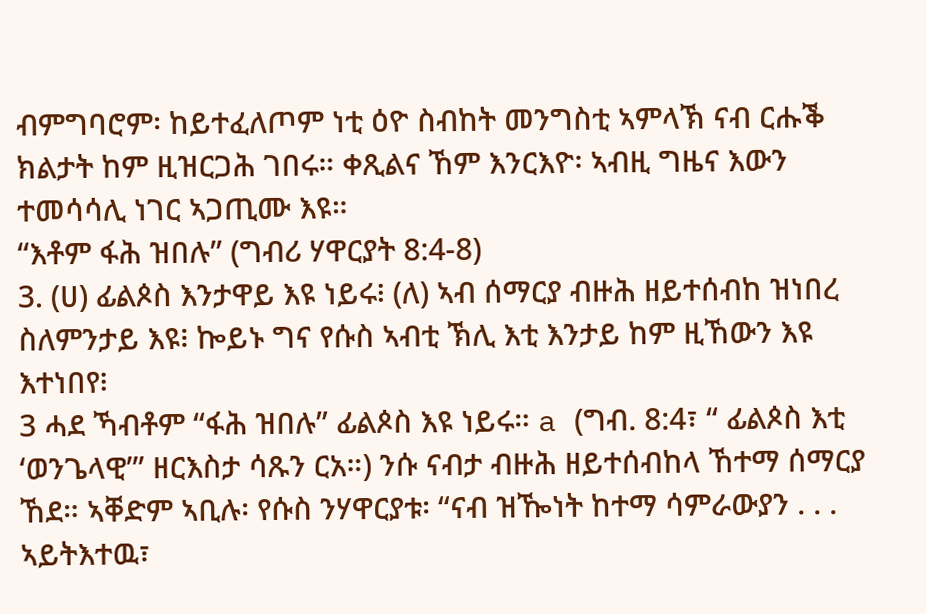ብምግባሮም፡ ከይተፈለጦም ነቲ ዕዮ ስብከት መንግስቲ ኣምላኽ ናብ ርሑቕ ክልታት ከም ዚዝርጋሕ ገበሩ። ቀጺልና ኸም እንርእዮ፡ ኣብዚ ግዜና እውን ተመሳሳሊ ነገር ኣጋጢሙ እዩ።
“እቶም ፋሕ ዝበሉ” (ግብሪ ሃዋርያት 8:4-8)
3. (ሀ) ፊልጶስ እንታዋይ እዩ ነይሩ፧ (ለ) ኣብ ሰማርያ ብዙሕ ዘይተሰብከ ዝነበረ ስለምንታይ እዩ፧ ኰይኑ ግና የሱስ ኣብቲ ኽሊ እቲ እንታይ ከም ዚኸውን እዩ እተነበየ፧
3 ሓደ ኻብቶም “ፋሕ ዝበሉ” ፊልጶስ እዩ ነይሩ። a (ግብ. 8:4፣ “ ፊልጶስ እቲ ‘ወንጌላዊ’” ዘርእስታ ሳጹን ርአ።) ንሱ ናብታ ብዙሕ ዘይተሰብከላ ኸተማ ሰማርያ ኸደ። ኣቐድም ኣቢሉ፡ የሱስ ንሃዋርያቱ፡ “ናብ ዝዀነት ከተማ ሳምራውያን . . . ኣይትእተዉ፣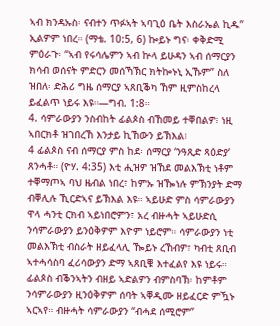ኣብ ክንዳኡስ፡ ናብተን ጥፉኣት ኣባጊዕ ቤት እስራኤል ኪዱ” ኢልዎም ነበረ። (ማቴ. 10:5, 6) ኰይኑ ግና፡ ቀቅድሚ ምዕራጉ፡ “ኣብ የሩሳሌምን ኣብ ኵላ ይሁዳን ኣብ ሰማርያን ክሳብ ወሰናት ምድርን መሰኻኽር ክትኰኑኒ ኢኹም” ስለ ዝበለ፡ ድሕሪ ግዜ ሰማርያ ኣጸቢቕካ ኸም ዚምስከረላ ይፈልጥ ነይሩ እዩ።—ግብ. 1:8።
4. ሳምራውያን ንስብከት ፊልጶስ ብኸመይ ተቐበልዎ፧ ነዚ ኣበርክቶ ዝገበረኸ እንታይ ኪኸውን ይኽእል፧
4 ፊልጶስ ናብ ሰማርያ ምስ ከደ፡ ሰማርያ ‘ንዓጺድ ጻዕድያ’ ጸንሓቶ። (ዮሃ. 4:35) እቲ ሒዝዎ ዝኸደ መልእኽቲ ነቶም ተቐማጦኣ ባህ ዜብል ነበረ፣ ከምኡ ዝዀነሉ ምኽንያት ድማ ብቐሊሉ ኺርድኣና ይኽእል እዩ። ኣይሁድ ምስ ሳምራውያን ዋላ ሓንቲ ርክብ ኣይነበሮምን፣ አረ ብዙሓት ኣይሁድሲ ንሳምራውያን ይንዕቅዎም እዮም ነይሮም። ሳምራውያን ነቲ መልእኽቲ ብስራት ዘይፈላሊ ዀይኑ ረኸብዎ፣ ካብቲ ጸቢብ ኣተሓሳስባ ፈሪሳውያን ድማ ኣጸቢቑ እተፈልየ እዩ ነይሩ። ፊልጶስ ብቕንኣትን ብዘይ ኣድልዎን ብምስባኽ፡ ከምቶም ንሳምራውያን ዚንዕቅዎም ሰባት ኣቐዲሙ ዘይፈርድ ምዃኑ ኣርኣየ። ብዙሓት ሳምራውያን “ብሓደ ሰሚሮም”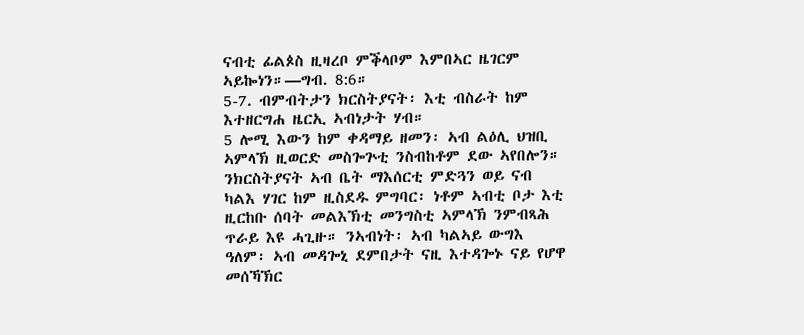ናብቲ ፊልጶስ ዚዛረቦ ምቕላቦም እምበኣር ዜገርም ኣይኰነን።—ግብ. 8:6።
5-7. ብምብትታን ክርስትያናት፡ እቲ ብስራት ከም እተዘርግሐ ዜርኢ ኣብነታት ሃብ።
5 ሎሚ እውን ከም ቀዳማይ ዘመን፡ ኣብ ልዕሊ ህዝቢ ኣምላኽ ዚወርድ መስጐጕቲ ንስብከቶም ደው ኣየበሎን። ንክርስትያናት ኣብ ቤት ማእሰርቲ ምድጓን ወይ ናብ ካልእ ሃገር ከም ዚስደዱ ምግባር፡ ነቶም ኣብቲ ቦታ እቲ ዚርከቡ ሰባት መልእኽቲ መንግስቲ ኣምላኽ ንምብጻሕ ጥራይ እዩ ሓጊዙ። ንኣብነት፡ ኣብ ካልኣይ ውግእ ዓለም፡ ኣብ መዳጐኒ ደምበታት ናዚ እተዳጐኑ ናይ የሆዋ መሰኻኽር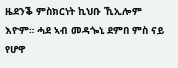ዜደንቕ ምስክርነት ኪህቡ ኺኢሎም እዮም። ሓደ ኣብ መዳጐኒ ደምበ ምስ ናይ የሆዋ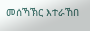መሰኻኽር እተራኸበ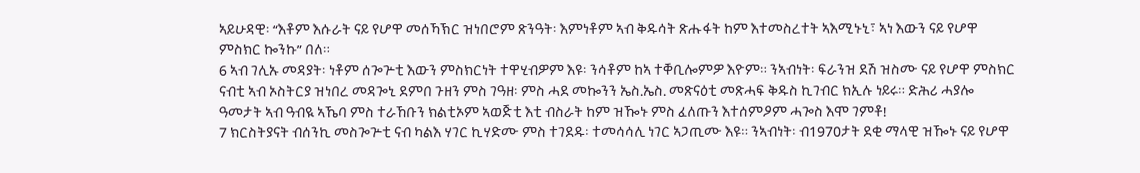ኣይሁዳዊ፡ “እቶም እሱራት ናይ የሆዋ መሰኻኽር ዝነበሮም ጽንዓት፡ እምነቶም ኣብ ቅዱሳት ጽሑፋት ከም እተመስረተት ኣእሚኑኒ፣ ኣነ እውን ናይ የሆዋ ምስክር ኰንኩ” በለ።
6 ኣብ ገሊኡ መዳያት፡ ነቶም ሰጐጕቲ እውን ምስክርነት ተዋሂብዎም እዩ፡ ንሳቶም ከኣ ተቐቢሎምዎ እዮም። ንኣብነት፡ ፍራንዝ ደሽ ዝስሙ ናይ የሆዋ ምስክር ናብቲ ኣብ ኦስትርያ ዝነበረ መዳጐኒ ደምበ ጉዘን ምስ ገዓዘ፡ ምስ ሓደ መኰንን ኤስ.ኤስ. መጽናዕቲ መጽሓፍ ቅዱስ ኪገብር ክኢሉ ነይሩ። ድሕሪ ሓያሎ ዓመታት ኣብ ዓብዪ ኣኼባ ምስ ተራኸቡን ክልቲኦም ኣወጅቲ እቲ ብስራት ከም ዝዀኑ ምስ ፈለጡን እተሰምዖም ሓጐስ እሞ ገምቶ!
7 ክርስትያናት ብሰንኪ መስጐጕቲ ናብ ካልእ ሃገር ኪሃድሙ ምስ ተገደዱ፡ ተመሳሳሊ ነገር ኣጋጢሙ እዩ። ንኣብነት፡ ብ1970ታት ደቂ ማላዊ ዝዀኑ ናይ የሆዋ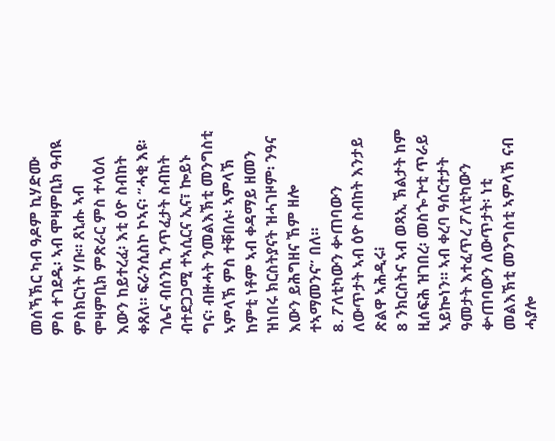መሰኻኽር ካብ ዓዶም ኪሃድሙ ምስ ተገደዱ፡ ኣብ ሞዛምቢክ ዓብዪ ምስክርነት ሃቡ። ጸኒሑ ኣብ ሞዛምቢክ ምጽራር ምስ ተላዕለ እውን ከይተረፈ፡ እቲ ዕዮ ስብከት ቀጸለ። ፍራንሲስኮ ኮኣና፡ “ሓቂ እዩ፡ ገሌና ብሰንኪ ንጥፈታት ስብከት ብተደጋጋሚ ተኣሲርና ኢና፣ ኰይኑ ግና፡ ብዙሓት ንመልእኽቲ መንግስቲ ኣምላኽ ምስ ተቐበሉ፡ ኣምላኽ ከምቲ ነቶም ኣብ ቀዳማይ ዘመን ዝነበሩ ክርስትያናት ዝሓገዞም፡ ንዓና እውን ይሕግዘና ኸም ዘሎ ተኣማመንና” በለ።
8. ፖለቲካውን ቍጠባውን ለውጥታት ኣብ ዕዮ ስብከት እንታይ ጽልዋ ኣሕዲሩ፧
8 ንክርስትና ኣብ ወጻኢ ኽልታት ከም ዚሰፍሕ ዝገበረ፡ መስጐጕቲ ጥራይ ኣይኰነን። ኣብ ቀረባ ዓሰርተታት ዓመታት እተፈጥረ ፖለቲካውን ቍጠባውን ለውጥታት፡ ነቲ መልእኽቲ መንግስቲ ኣምላኽ ናብ ሓያሎ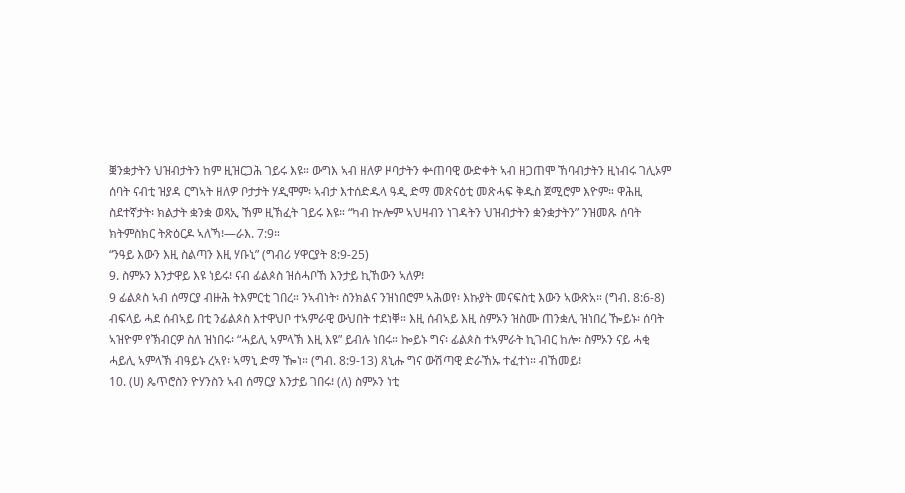ቛንቋታትን ህዝብታትን ከም ዚዝርጋሕ ገይሩ እዩ። ውግእ ኣብ ዘለዎ ዞባታትን ቍጠባዊ ውድቀት ኣብ ዘጋጠሞ ኸባብታትን ዚነብሩ ገሊኦም ሰባት ናብቲ ዝያዳ ርግኣት ዘለዎ ቦታታት ሃዲሞም፡ ኣብታ እተሰድዱላ ዓዲ ድማ መጽናዕቲ መጽሓፍ ቅዱስ ጀሚሮም እዮም። ዋሕዚ ስደተኛታት፡ ክልታት ቋንቋ ወጻኢ ኸም ዚኽፈት ገይሩ እዩ። “ካብ ኵሎም ኣህዛብን ነገዳትን ህዝብታትን ቋንቋታትን” ንዝመጹ ሰባት ክትምስክር ትጽዕርዶ ኣለኻ፧—ራእ. 7:9።
“ንዓይ እውን እዚ ስልጣን እዚ ሃቡኒ” (ግብሪ ሃዋርያት 8:9-25)
9. ስምኦን እንታዋይ እዩ ነይሩ፧ ናብ ፊልጶስ ዝሰሓቦኸ እንታይ ኪኸውን ኣለዎ፧
9 ፊልጶስ ኣብ ሰማርያ ብዙሕ ትእምርቲ ገበረ። ንኣብነት፡ ስንክልና ንዝነበሮም ኣሕወየ፡ እኩያት መናፍስቲ እውን ኣውጽአ። (ግብ. 8:6-8) ብፍላይ ሓደ ሰብኣይ በቲ ንፊልጶስ እተዋህቦ ተኣምራዊ ውህበት ተደነቐ። እዚ ሰብኣይ እዚ ስምኦን ዝስሙ ጠንቋሊ ዝነበረ ዀይኑ፡ ሰባት ኣዝዮም የኽብርዎ ስለ ዝነበሩ፡ “ሓይሊ ኣምላኽ እዚ እዩ” ይብሉ ነበሩ። ኰይኑ ግና፡ ፊልጶስ ተኣምራት ኪገብር ከሎ፡ ስምኦን ናይ ሓቂ ሓይሊ ኣምላኽ ብዓይኑ ረኣየ፡ ኣማኒ ድማ ዀነ። (ግብ. 8:9-13) ጸኒሑ ግና ውሽጣዊ ድራኸኡ ተፈተነ። ብኸመይ፧
10. (ሀ) ጴጥሮስን ዮሃንስን ኣብ ሰማርያ እንታይ ገበሩ፧ (ለ) ስምኦን ነቲ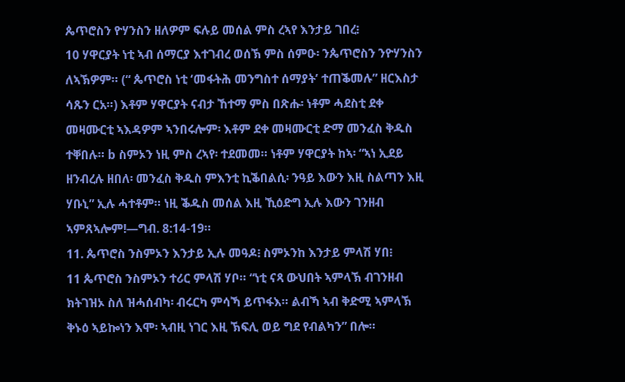ጴጥሮስን ዮሃንስን ዘለዎም ፍሉይ መሰል ምስ ረኣየ እንታይ ገበረ፧
10 ሃዋርያት ነቲ ኣብ ሰማርያ እተገብረ ወሰኽ ምስ ሰምዑ፡ ንጴጥሮስን ንዮሃንስን ለኣኽዎም። (“ ጴጥሮስ ነቲ ‘መፋትሕ መንግስተ ሰማያት’ ተጠቕመሉ” ዘርእስታ ሳጹን ርአ።) እቶም ሃዋርያት ናብታ ኸተማ ምስ በጽሑ፡ ነቶም ሓደስቲ ደቀ መዛሙርቲ ኣእዳዎም ኣንበሩሎም፡ እቶም ደቀ መዛሙርቲ ድማ መንፈስ ቅዱስ ተቐበሉ። b ስምኦን ነዚ ምስ ረኣየ፡ ተደመመ። ነቶም ሃዋርያት ከኣ፡ “ኣነ ኢደይ ዘንብረሉ ዘበለ፡ መንፈስ ቅዱስ ምእንቲ ኪቕበልሲ፡ ንዓይ እውን እዚ ስልጣን እዚ ሃቡኒ” ኢሉ ሓተቶም። ነዚ ቕዱስ መሰል እዚ ኺዕድግ ኢሉ እውን ገንዘብ ኣምጸኣሎም!—ግብ. 8:14-19።
11. ጴጥሮስ ንስምኦን እንታይ ኢሉ መዓዶ፧ ስምኦንከ እንታይ ምላሽ ሃበ፧
11 ጴጥሮስ ንስምኦን ተሪር ምላሽ ሃቦ። “ነቲ ናጻ ውህበት ኣምላኽ ብገንዘብ ክትገዝኦ ስለ ዝሓሰብካ፡ ብሩርካ ምሳኻ ይጥፋእ። ልብኻ ኣብ ቅድሚ ኣምላኽ ቅኑዕ ኣይኰነን እሞ፡ ኣብዚ ነገር እዚ ኽፍሊ ወይ ግደ የብልካን” በሎ።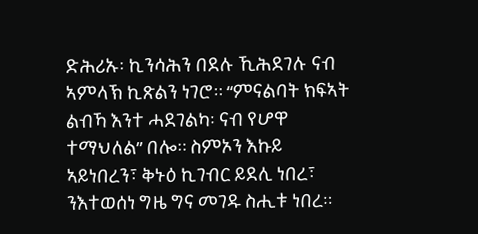ድሕሪኡ፡ ኪንሳሕን በደሉ ኺሕደገሉ ናብ ኣምላኽ ኪጽልን ነገሮ። “ምናልባት ክፍኣት ልብኻ እንተ ሓደገልካ፡ ናብ የሆዋ ተማህለል” በሎ። ስምኦን እኩይ ኣይነበረን፣ ቅኑዕ ኪገብር ይደሊ ነበረ፣ ንእተወሰነ ግዜ ግና መገዱ ስሒቱ ነበረ።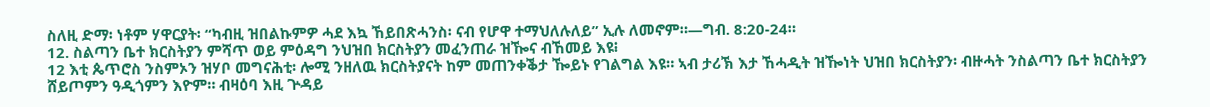ስለዚ ድማ፡ ነቶም ሃዋርያት፡ “ካብዚ ዝበልኩምዎ ሓደ እኳ ኸይበጽሓንስ፡ ናብ የሆዋ ተማህለሉለይ” ኢሉ ለመኖም።—ግብ. 8:20-24።
12. ስልጣን ቤተ ክርስትያን ምሻጥ ወይ ምዕዳግ ንህዝበ ክርስትያን መፈንጠራ ዝዀና ብኸመይ እዩ፧
12 እቲ ጴጥሮስ ንስምኦን ዝሃቦ መግናሕቲ፡ ሎሚ ንዘለዉ ክርስትያናት ከም መጠንቀቕታ ዀይኑ የገልግል እዩ። ኣብ ታሪኽ እታ ኸሓዲት ዝዀነት ህዝበ ክርስትያን፡ ብዙሓት ንስልጣን ቤተ ክርስትያን ሸይጦምን ዓዲጎምን እዮም። ብዛዕባ እዚ ጕዳይ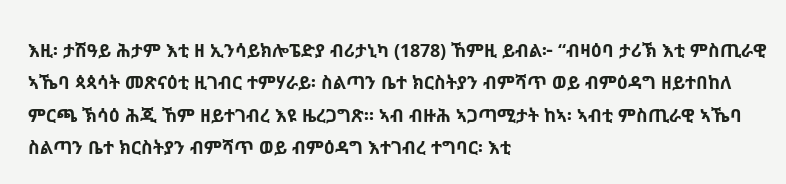እዚ፡ ታሽዓይ ሕታም እቲ ዘ ኢንሳይክሎፔድያ ብሪታኒካ (1878) ኸምዚ ይብል፦ “ብዛዕባ ታሪኽ እቲ ምስጢራዊ ኣኼባ ጳጳሳት መጽናዕቲ ዚገብር ተምሃራይ፡ ስልጣን ቤተ ክርስትያን ብምሻጥ ወይ ብምዕዳግ ዘይተበከለ ምርጫ ኽሳዕ ሕጂ ኸም ዘይተገብረ እዩ ዜረጋግጽ። ኣብ ብዙሕ ኣጋጣሚታት ከኣ፡ ኣብቲ ምስጢራዊ ኣኼባ ስልጣን ቤተ ክርስትያን ብምሻጥ ወይ ብምዕዳግ እተገብረ ተግባር፡ እቲ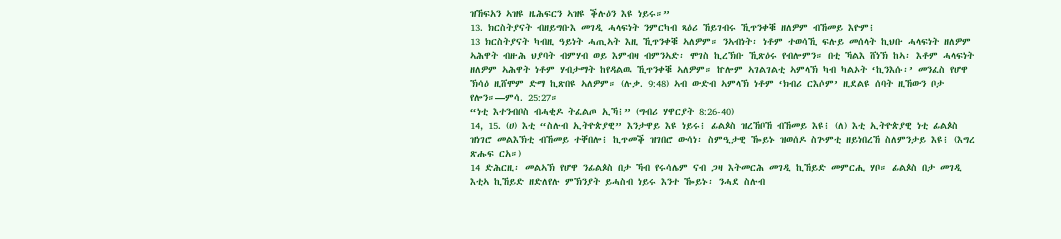ዝኸፍአን ኣዝዩ ዜሕፍርን ኣዝዩ ቕሉዕን እዩ ነይሩ።”
13. ክርስትያናት ብዘይግቡእ መገዲ ሓላፍነት ንምርካብ ጻዕሪ ኸይገብሩ ኺጥንቀቑ ዘለዎም ብኸመይ እዮም፧
13 ክርስትያናት ካብዚ ዓይነት ሓጢኣት እዚ ኺጥንቀቑ ኣለዎም። ንኣብነት፡ ነቶም ተወሳኺ ፍሉይ መሰላት ኪህቡ ሓላፍነት ዘለዎም ኣሕዋት ብዙሕ ህያባት ብምሃብ ወይ እምብዛ ብምንኣድ፡ ሞገስ ኪረኽቡ ኺጽዕሩ የብሎምን። በቲ ኻልእ ሸነኽ ከኣ፡ እቶም ሓላፍነት ዘለዎም ኣሕዋት ነቶም ሃብታማት ከየዳልዉ ኺጥንቀቑ ኣለዎም። ኵሎም ኣገልገልቲ ኣምላኽ ካብ ካልኦት ‘ኪንእሱ፡’ መንፈስ የሆዋ ኽሳዕ ዚሸሞም ድማ ኪጽበዩ ኣለዎም። (ሉቃ. 9:48) ኣብ ውድብ ኣምላኽ ነቶም ‘ክብሪ ርእሶም’ ዚደልዩ ሰባት ዚኸውን ቦታ የሎን።—ምሳ. 25:27።
“ነቲ እተንብቦስ ብሓቂዶ ትፈልጦ ኢኻ፧” (ግብሪ ሃዋርያት 8:26-40)
14, 15. (ሀ) እቲ “ስሉብ ኢትዮጵያዊ” እንታዋይ እዩ ነይሩ፧ ፊልጶስ ዝረኸቦኸ ብኸመይ እዩ፧ (ለ) እቲ ኢትዮጵያዊ ነቲ ፊልጶስ ዝነገሮ መልእኽቲ ብኸመይ ተቐበሎ፧ ኪጥመቕ ዝገበሮ ውሳነ፡ ስምዒታዊ ዀይኑ ዝወሰዶ ስጕምቲ ዘይነበረኸ ስለምንታይ እዩ፧ (እግረ ጽሑፍ ርአ።)
14 ድሕርዚ፡ መልኣኽ የሆዋ ንፊልጶስ በታ ኻብ የሩሳሌም ናብ ጋዛ እትመርሕ መገዲ ኪኸይድ መምርሒ ሃቦ። ፊልጶስ በታ መገዲ እቲኣ ኪኸይድ ዘድለየሉ ምኽንያት ይሓስብ ነይሩ እንተ ዀይኑ፡ ንሓደ ስሉብ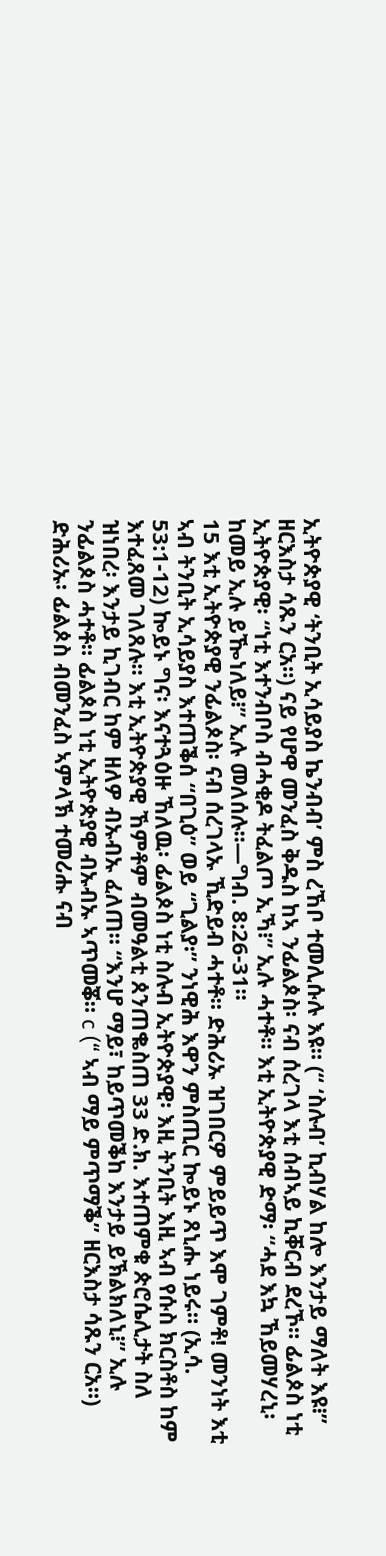ኢትዮጵያዊ ‘ትንቢት ኢሳይያስ ኬንብብ’ ምስ ረኸቦ ተመሊሱሉ እዩ። (“ ‘ስሉብ’ ኪብሃል ከሎ እንታይ ማለት እዩ፧” ዘርእስታ ሳጹን ርአ።) ናይ የሆዋ መንፈስ ቅዱስ ከኣ ንፊልጶስ፡ ናብ ሰረገላ እቲ ሰብኣይ ኪቐርብ ደረኾ። ፊልጶስ ነቲ ኢትዮጵያዊ፡ “ነቲ እተንብቦስ ብሓቂዶ ትፈልጦ ኢኻ፧” ኢሉ ሓተቶ። እቲ ኢትዮጵያዊ ድማ፡ “ሓደ እኳ ኸይመሃረኒ፡ ከመይ ኢሉ ይዀነለይ፧” ኢሉ መለሰሉ።—ግብ. 8:26-31።
15 እቲ ኢትዮጵያዊ ንፊልጶስ፡ ናብ ሰረገላኡ ኺድይብ ሓተቶ። ድሕሪኡ ዝገበርዎ ምይይጥ እሞ ገምቶ! መንነት እቲ ኣብ ትንቢት ኢሳይያስ እተጠቕሰ “በጊዕ” ወይ “ጊልያ፡” ንነዊሕ እዋን ምስጢር ኰይኑ ጸኒሑ ነይሩ። (ኢሳ. 53:1-12) ኰይኑ ግና፡ እናተጓዕዙ ኸለዉ፡ ፊልጶስ ነቲ ስሉብ ኢትዮጵያዊ፡ እዚ ትንቢት እዚ ኣብ የሱስ ክርስቶስ ከም እተፈጸመ ገለጸሉ። እቲ ኢትዮጵያዊ ኸምቶም ብመዓልቲ ጰንጠቈስጠ 33 ድ.ክ. እተጠምቁ ጵሮሴሊታት ስለ ዝነበረ፡ እንታይ ኪገብር ከም ዘለዎ ብኡብኡ ፈለጠ። “እንሆ ማይ፣ ከይጥመቕከ እንታይ ይኽልክለኒ፧” ኢሉ ንፊልጶስ ሓተቶ። ፊልጶስ ነቲ ኢትዮጵያዊ ብኡብኡ ኣጥመቖ። c (“ ኣብ ማይ ምጥማቕ” ዘርእስታ ሳጹን ርአ።) ድሕሪኡ፡ ፊልጶስ ብመንፈስ ኣምላኽ ተመሪሑ ናብ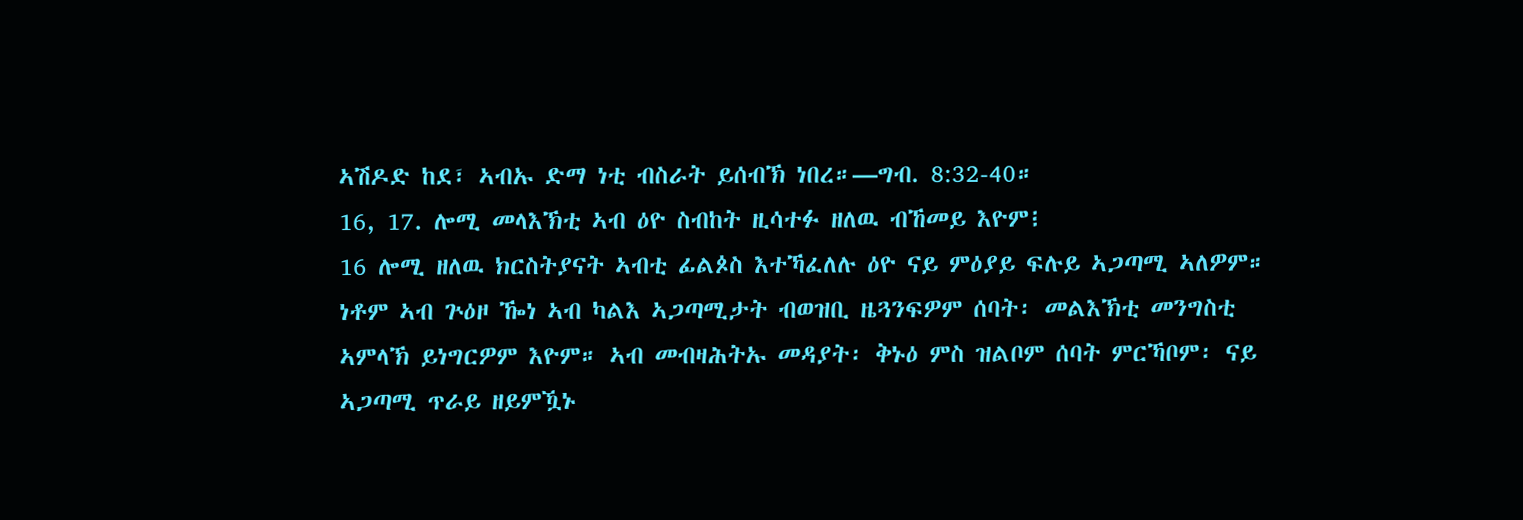ኣሽዶድ ከደ፣ ኣብኡ ድማ ነቲ ብስራት ይሰብኽ ነበረ።—ግብ. 8:32-40።
16, 17. ሎሚ መላእኽቲ ኣብ ዕዮ ስብከት ዚሳተፉ ዘለዉ ብኸመይ እዮም፧
16 ሎሚ ዘለዉ ክርስትያናት ኣብቲ ፊልጶስ እተኻፈለሉ ዕዮ ናይ ምዕያይ ፍሉይ ኣጋጣሚ ኣለዎም። ነቶም ኣብ ጕዕዞ ዀነ ኣብ ካልእ ኣጋጣሚታት ብወዝቢ ዜጓንፍዎም ሰባት፡ መልእኽቲ መንግስቲ ኣምላኽ ይነግርዎም እዮም። ኣብ መብዛሕትኡ መዳያት፡ ቅኑዕ ምስ ዝልቦም ሰባት ምርኻቦም፡ ናይ ኣጋጣሚ ጥራይ ዘይምዃኑ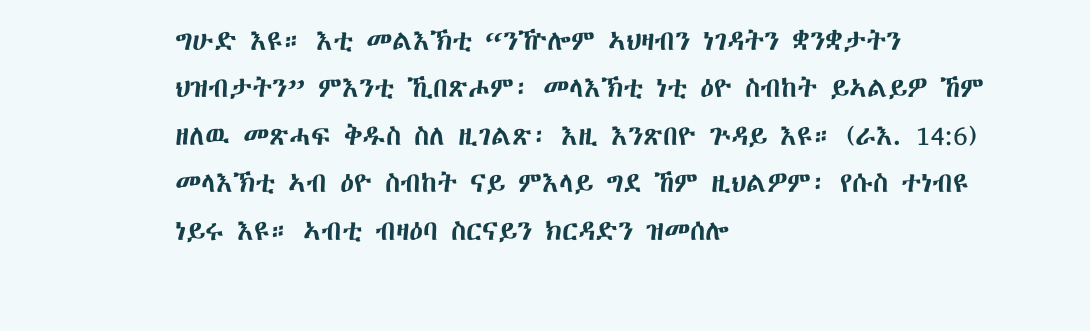ግሁድ እዩ። እቲ መልእኽቲ “ንዅሎም ኣህዛብን ነገዳትን ቋንቋታትን ህዝብታትን” ምእንቲ ኺበጽሖም፡ መላእኽቲ ነቲ ዕዮ ስብከት ይኣልይዎ ኸም ዘለዉ መጽሓፍ ቅዱስ ስለ ዚገልጽ፡ እዚ እንጽበዮ ጕዳይ እዩ። (ራእ. 14:6) መላእኽቲ ኣብ ዕዮ ስብከት ናይ ምእላይ ግደ ኸም ዚህልዎም፡ የሱስ ተነብዩ ነይሩ እዩ። ኣብቲ ብዛዕባ ስርናይን ክርዳድን ዝመሰሎ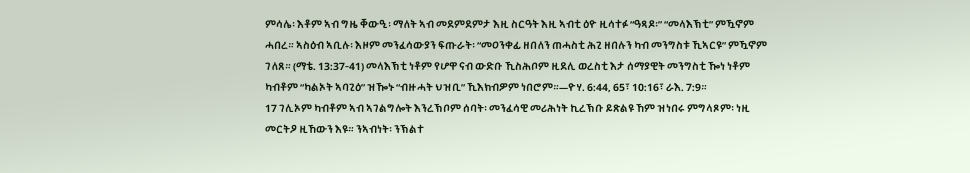ምሳሌ፡ እቶም ኣብ ግዜ ቐውዒ፡ ማለት ኣብ መደምደምታ እዚ ስርዓት እዚ ኣብቲ ዕዮ ዚሳተፉ “ዓጻዶ፡” “መላእኽቲ” ምዃኖም ሓበረ። ኣስዕብ ኣቢሉ፡ እዞም መንፈሳውያን ፍጡራት፡ “መዐንቀፊ ዘበለን ጠሓስቲ ሕጊ ዘበሉን ካብ መንግስቱ ኺኣርዩ” ምዃኖም ገለጸ። (ማቴ. 13:37-41) መላእኽቲ ነቶም የሆዋ ናብ ውድቡ ኺስሕቦም ዚደሊ ወረስቲ እታ ሰማያዊት መንግስቲ ዀነ ነቶም ካብቶም “ካልኦት ኣባጊዕ” ዝዀኑ “ብዙሓት ህዝቢ” ኺእክብዎም ነበሮም።—ዮሃ. 6:44, 65፣ 10:16፣ ራእ. 7:9።
17 ገሊኦም ካብቶም ኣብ ኣገልግሎት እንረኽቦም ሰባት፡ መንፈሳዊ መሪሕነት ኪረኽቡ ይጽልዩ ኸም ዝነበሩ ምግላጾም፡ ነዚ መርትዖ ዚኸውን እዩ። ንኣብነት፡ ንኽልተ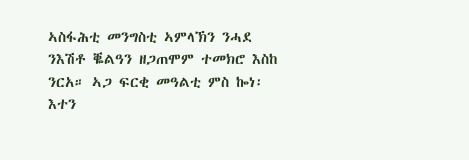ኣስፋሕቲ መንግስቲ ኣምላኽን ንሓደ ንእሽቶ ቘልዓን ዘጋጠሞም ተመክሮ እስከ ንርአ። ኣጋ ፍርቂ መዓልቲ ምስ ኰነ፡ እተን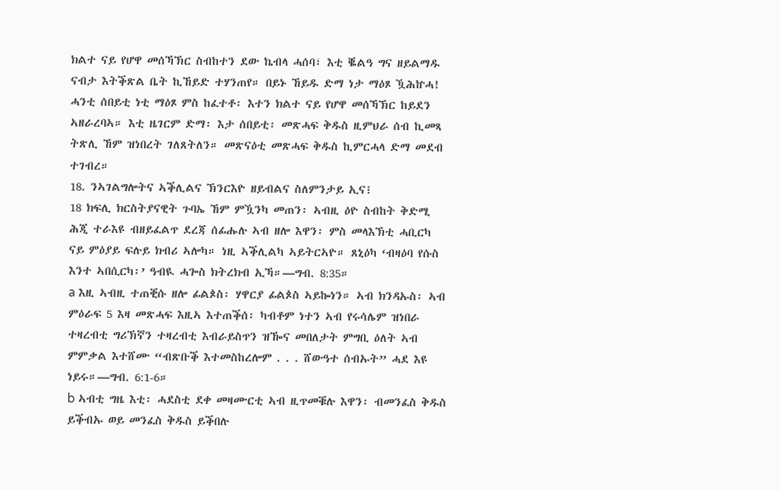ክልተ ናይ የሆዋ መሰኻኽር ስብከተን ደው ኬብላ ሓሰባ፣ እቲ ቘልዓ ግና ዘይልማዱ ናብታ እትቕጽል ቤት ኪኸይድ ተሃንጠየ። በይኑ ኸይዱ ድማ ነታ ማዕጾ ዃሕኵሓ! ሓንቲ ሰበይቲ ነቲ ማዕጾ ምስ ከፈተቶ፡ እተን ክልተ ናይ የሆዋ መሰኻኽር ከይደን ኣዘራረባኣ። እቲ ዜገርም ድማ፡ እታ ሰበይቲ፡ መጽሓፍ ቅዱስ ዚምህራ ሰብ ኪመጻ ትጽሊ ኸም ዝነበረት ገለጸትለን። መጽናዕቲ መጽሓፍ ቅዱስ ኪምርሓላ ድማ መደብ ተገብረ።
18. ንኣገልግሎትና ኣቕሊልና ኽንርእዮ ዘይብልና ስለምንታይ ኢና፧
18 ክፍሊ ክርስትያናዊት ጉባኤ ኸም ምዃንካ መጠን፡ ኣብዚ ዕዮ ስብከት ቅድሚ ሕጂ ተራእዩ ብዘይፈልጥ ደረጃ ሰፊሑሉ ኣብ ዘሎ እዋን፡ ምስ መላእኽቲ ሓቢርካ ናይ ምዕያይ ፍሉይ ክብሪ ኣሎካ። ነዚ ኣቕሊልካ ኣይትርኣዮ። ጸኒዕካ ‘ብዛዕባ የሱስ እንተ ኣበሲርካ፡’ ዓብዪ ሓጐስ ክትረክብ ኢኻ።—ግብ. 8:35።
a እዚ ኣብዚ ተጠቒሱ ዘሎ ፊልጶስ፡ ሃዋርያ ፊልጶስ ኣይኰነን። ኣብ ክንዳኡስ፡ ኣብ ምዕራፍ 5 እዛ መጽሓፍ እዚኣ እተጠቕሰ፡ ካብቶም ነተን ኣብ የሩሳሌም ዝነበራ ተዛረብቲ ግሪኽኛን ተዛረብቲ እብራይስጥን ዝዀና መበለታት ምግቢ ዕለት ኣብ ምምቃል እተሸሙ “ብጽቡቕ እተመስከረሎም . . . ሸውዓተ ሰብኡት” ሓደ እዩ ነይሩ።—ግብ. 6:1-6።
b ኣብቲ ግዜ እቲ፡ ሓደስቲ ደቀ መዛሙርቲ ኣብ ዚጥመቑሉ እዋን፡ ብመንፈስ ቅዱስ ይቕብኡ ወይ መንፈስ ቅዱስ ይቕበሉ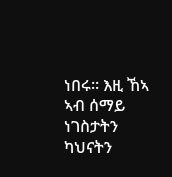ነበሩ። እዚ ኸኣ ኣብ ሰማይ ነገስታትን ካህናትን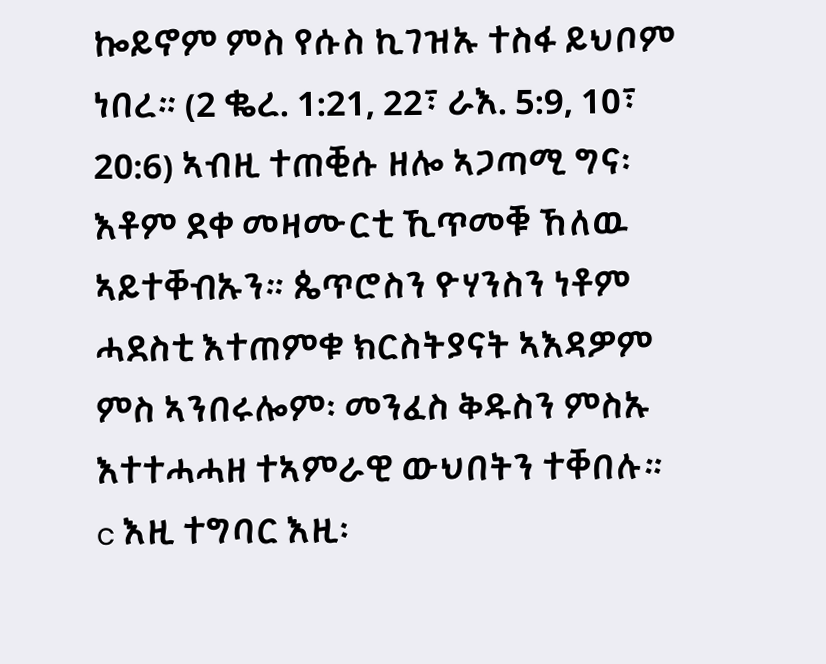ኰይኖም ምስ የሱስ ኪገዝኡ ተስፋ ይህቦም ነበረ። (2 ቈረ. 1:21, 22፣ ራእ. 5:9, 10፣ 20:6) ኣብዚ ተጠቒሱ ዘሎ ኣጋጣሚ ግና፡ እቶም ደቀ መዛሙርቲ ኺጥመቑ ኸለዉ ኣይተቐብኡን። ጴጥሮስን ዮሃንስን ነቶም ሓደስቲ እተጠምቁ ክርስትያናት ኣእዳዎም ምስ ኣንበሩሎም፡ መንፈስ ቅዱስን ምስኡ እተተሓሓዘ ተኣምራዊ ውህበትን ተቐበሉ።
c እዚ ተግባር እዚ፡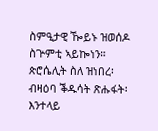ስምዒታዊ ዀይኑ ዝወሰዶ ስጕምቲ ኣይኰነን። ጵሮሴሊት ስለ ዝነበረ፡ ብዛዕባ ቕዱሳት ጽሑፋት፡ እንተላይ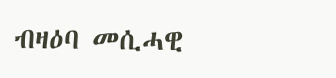ብዛዕባ መሲሓዊ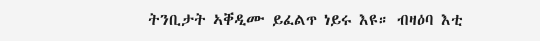ትንቢታት ኣቐዲሙ ይፈልጥ ነይሩ እዩ። ብዛዕባ እቲ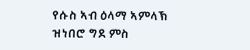የሱስ ኣብ ዕላማ ኣምላኽ ዝነበሮ ግደ ምስ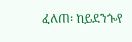ፈለጠ፡ ከይደንጐየ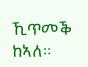ኺጥመቕ ከኣለ።